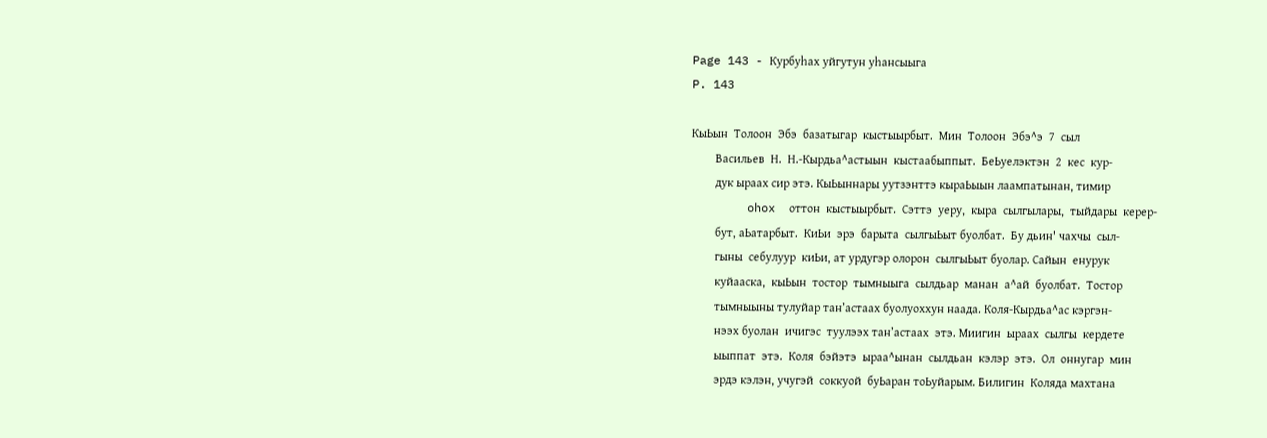Page 143 - Курбуһах уйгутун уһансыыга
P. 143

КыЬын  Толоон  Эбэ  базатыгар  кыстыырбыт.  Мин  Толоон  Эбэ^э  7  сыл
        Васильев  Н.  Н.-Кырдьа^астыын  кыстаабыппыт.  БеЬуелэктэн  2  кес  кур-
        дук ыраах сир этэ. КыЬыннары уутзэнттэ кыраЬыын лаампатынан, тимир
        ohox  оттон  кыстыырбыт.  Сэттэ  уеру,  кыра  сылгылары,  тыйдары  керер-
        бут, аЬатарбыт.  КиЬи  эрэ  барыта  сылгыЬыт буолбат.  Бу дьин' чахчы  сыл-
        гыны  себулуур  киЬи, ат урдугэр олорон  сылгыЬыт буолар. Сайын  енурук
        куйааска,  кыЬын  тостор  тымныыга  сылдьар  манан  а^ай  буолбат.  Тостор
        тымныыны тулуйар тан’астаах буолуоххун наада. Коля-Кырдьа^ас кэргэн-
        нээх буолан  ичигэс  туулээх тан’астаах  этэ. Миигин  ыраах  сылгы  кердете
        ыыппат  этэ.  Коля  бэйэтэ  ыраа^ынан  сылдьан  кэлэр  этэ.  Ол  оннугар  мин
        эрдэ кэлэн, учугэй  соккуой  буЬаран тоЬуйарым. Билигин  Коляда махтана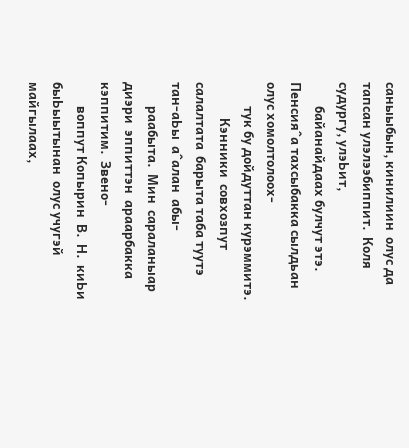саныыбын, кинилиин  олус да тапсан улэлээбиппит.  Коля судургу, улэЬит,
        байанайдаах булчут этэ. Пенсия^а тахсыбакка сылдьан олус хомолтолоох-
        тук бу дойдуттан курэммитэ.
            Кэнники  совхозпут салалтата  барыта таба туутэ тан-аЬы  а^алан  абы-
        раабыта.  Мин  сараланыар диэри  эппиттэн  араарбакка  кэппитим.  Звено-
        воппут Копырин  В.  Н.  киЬи  быЬыытынан  олус учугэй  майгылаах,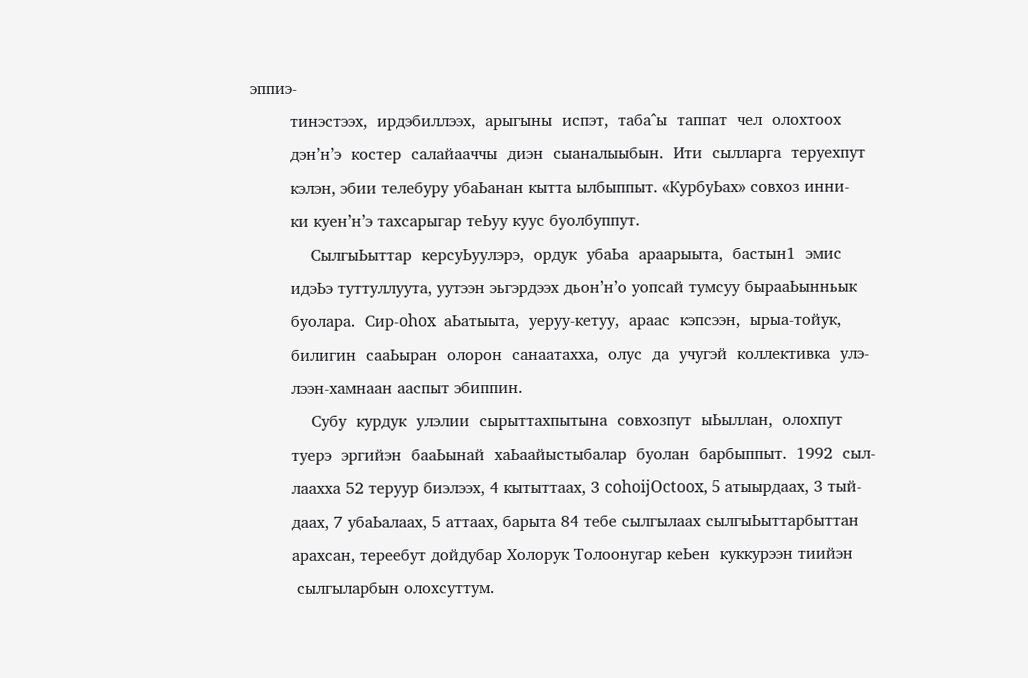эппиэ-
        тинэстээх,  ирдэбиллээх,  арыгыны  испэт,  таба^ы  таппат  чел  олохтоох
        дэн’н’э  костер  салайааччы  диэн  сыаналыыбын.  Ити  сылларга  теруехпут
        кэлэн, эбии телебуру убаЬанан кытта ылбыппыт. «КурбуЬах» совхоз инни-
        ки куен’н’э тахсарыгар теЬуу куус буолбуппут.
            СылгыЬыттар  керсуЬуулэрэ,  ордук  убаЬа  араарыыта,  бастын1  эмис
        идэЬэ туттуллуута, уутээн эьгэрдээх дьон’н’о уопсай тумсуу бырааЬынньык
        буолара.  Сир-ohox  аЬатыыта,  уеруу-кетуу,  араас  кэпсээн,  ырыа-тойук,
        билигин  сааЬыран  олорон  санаатахха,  олус  да  учугэй  коллективка  улэ-
        лээн-хамнаан ааспыт эбиппин.
            Субу  курдук  улэлии  сырыттахпытына  совхозпут  ыЬыллан,  олохпут
        туерэ  эргийэн  бааЬынай  хаЬаайыстыбалар  буолан  барбыппыт.  1992  сыл-
        лаахха 52 теруур биэлээх, 4 кытыттаах, 3 cohoijOctoox, 5 атыырдаах, 3 тый-
        даах, 7 убаЬалаах, 5 аттаах, барыта 84 тебе сылгылаах сылгыЬыттарбыттан
        арахсан, тереебут дойдубар Холорук Толоонугар кеЬен  куккурээн тиийэн
         сылгыларбын олохсуттум.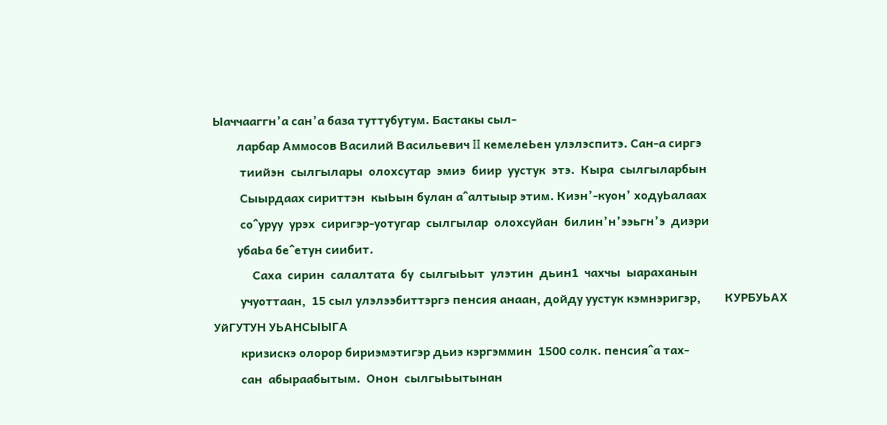Ыаччааггн’а сан’а база туттубутум. Бастакы сыл-
        ларбар Аммосов Василий Васильевич II кемелеЬен улэлэспитэ. Сан-а сиргэ
         тиийэн  сылгылары  олохсутар  эмиэ  биир  уустук  этэ.  Кыра  сылгыларбын
         Сыырдаах сириттэн  кыЬын булан а^алтыыр этим. Киэн’-куон’ ходуЬалаах
         со^уруу  урэх  сиригэр-уотугар  сылгылар  олохсуйан  билин’н’ээьгн’э  диэри
        убаЬа бе^етун сиибит.
             Саха  сирин  салалтата  бу  сылгыЬыт  улэтин  дьин1  чахчы  ыараханын
         учуоттаан,  15 сыл улэлээбиттэргэ пенсия анаан, дойду уустук кэмнэригэр,        КУРБУЬАХ УйГУТУН УЬАНСЫЫГА
         кризискэ олорор бириэмэтигэр дьиэ кэргэммин  1500 солк. пенсия^а тах-
         сан  абыраабытым.  Онон  сылгыЬытынан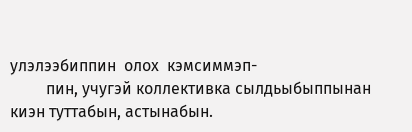улэлээбиппин  олох  кэмсиммэп-
         пин, учугэй коллективка сылдьыбыппынан киэн туттабын, астынабын.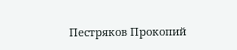Пестряков Прокопий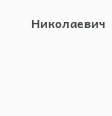Николаевич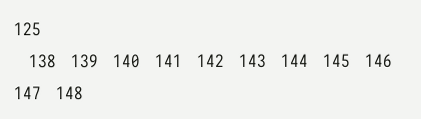125
   138   139   140   141   142   143   144   145   146   147   148